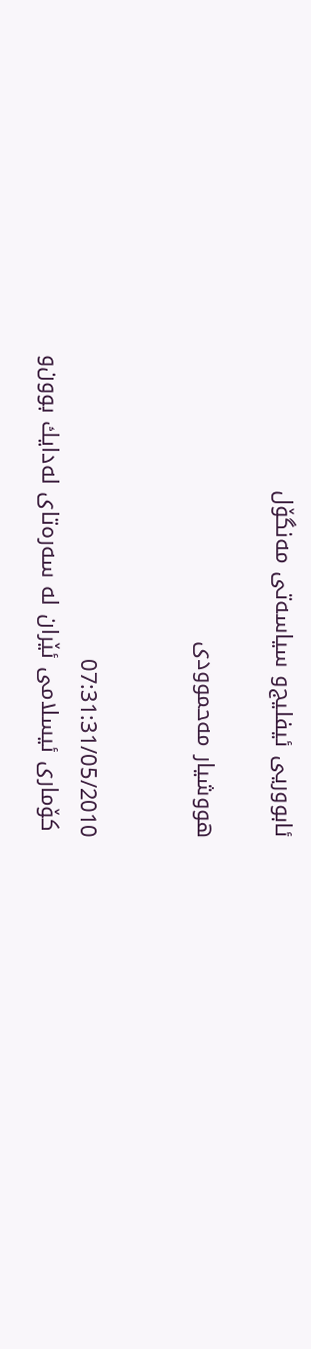ئابووریی‌ ئیفلیج‌و سیاسه‌تی‌ مه‌نگۆل

هووشیار مه‌حموودی‌


07:31:31/05/2010
 كۆماری‌ ئیسلامی‌ ئێران له‌ سه‌ره‌تای‌ له‌دایك بوون‌و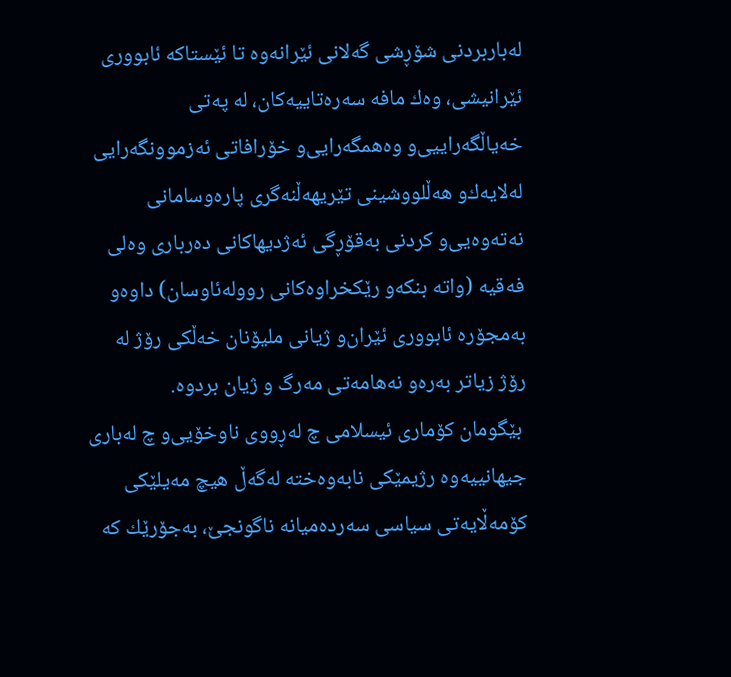له‌باربردنی‌ شۆڕشی‌ گه‌لانی‌ ئێرانه‌وه‌ تا ئێستاكه‌ ئابووری‌ ئێرانیشی‌، وه‌ك مافه‌ سه‌ره‌تاییه‌كان، له‌ په‌تی‌ خه‌یاڵگه‌راییی‌‌و وه‌همگه‌رایی‌‌و خۆرافاتی‌ ئه‌زموونگه‌رایی له‌لایه‌ك‌و هه‌ڵلووشینی‌ تێریهه‌ڵنه‌گری‌ پاره‌‌وسامانی‌ نه‌ته‌وه‌یی‌‌و كردنی‌ به‌قۆڕگی‌ ئه‌ژدیهاكانی‌ ده‌رباری‌ وه‌لی‌ فه‌قیه (واته‌ بنكه‌‌و رێكخراوه‌كانی‌ رووله‌ئاوسان) داوه‌‌و به‌مجۆره‌ ئابووری‌ ئێران‌و ژیانی ملیۆنان خه‌ڵكی‌ رۆژ له‌ رۆژ زیاتر به‌ره‌و نه‌هامه‌تی‌ مه‌رگ و ژیان بردوه‌.
 بێگومان كۆماری‌ ئیسلامی‌ چ له‌ڕووی‌ ناوخۆیی‌‌و چ له‌باری‌ جیهانییه‌وه‌ رژیمێكی‌ نابه‌وه‌خته‌ له‌گه‌ڵ‌ هیچ مه‌یلێكی‌ كۆمه‌ڵایه‌تی‌ سیاسی‌ سه‌رده‌میانه‌ ناگونجێ‌، به‌جۆرێك كه‌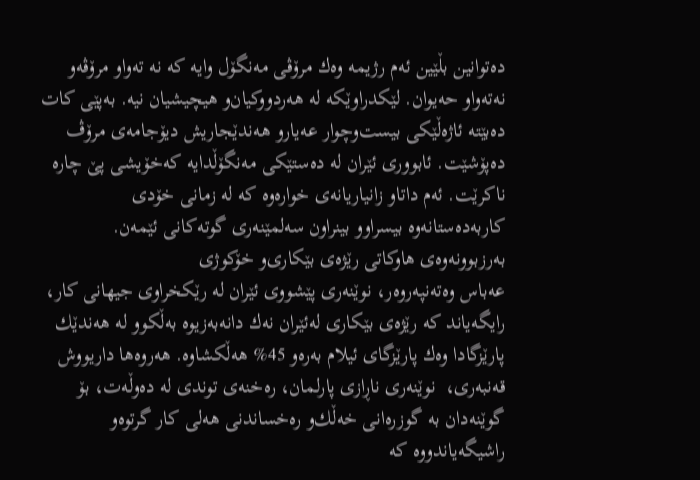ده‌توانین بڵێین ئه‌م رژیمه‌ وه‌ك مرۆڤی‌ مه‌نگۆل وایه‌ كه‌ نه‌ ته‌واو مرۆڤه‌‌و نه‌ته‌واو حه‌یوان. لێكدراوێكه‌ له‌ هه‌ردووكیان‌و هیچیشیان نیه‌. به‌پێی‌ كات ده‌بێته‌ ئاژه‌ڵێكی‌ بیست‌وچوار عه‌یار‌و هه‌ندێجاریش دیۆجامه‌ی‌ مرۆڤ ده‌پۆشێت. ئابووری‌ ئێران له‌ ده‌ستێكی‌ مه‌نگۆڵدایه‌ كه‌خۆیشی‌ پێ‌ چاره‌ ناكرێت. ئه‌م داتاو زانیاریانه‌ی‌ خواره‌وه‌ كه‌ له‌ زمانی‌ خۆدی‌ كاربه‌ده‌ستانه‌وه‌ بیسراو‌و بینراون سه‌لمێنه‌ری‌ گوته‌كانی‌ ئێمه‌ن.
به‌رزبوونه‌وه‌ی‌ هاوكاتی‌ رێژه‌ی‌ بێكاری‌‌و خۆكوژی‌
عه‌باس وه‌ته‌نپه‌روه‌ر، نوێنه‌ری‌ پێشووی‌ ئێران له‌ رێكخراوی‌ جیهانی‌ كار، رایگه‌یاند كه‌ رێژه‌ی‌ بێكاری‌ له‌ئێران نه‌ك دانه‌به‌زیوه‌ به‌ڵكوو له‌ هه‌ندێك پارێزگادا وه‌ك پارێزگای‌ ئیلام به‌ره‌و 45% هه‌ڵكشاوه‌. هه‌روه‌ها داریووش قه‌نبه‌ری‌،  نوێنه‌ری‌ ناڕازی پارلمان، ره‌خنه‌ی‌ توندی‌ له‌ ده‌وڵه‌ت، بۆ گوێنه‌دان به‌ گوزره‌انی‌ خه‌ڵك‌و ره‌خساندنی‌ هه‌لی كار گرتوه‌‌و راشیگه‌یاندووه‌ كه‌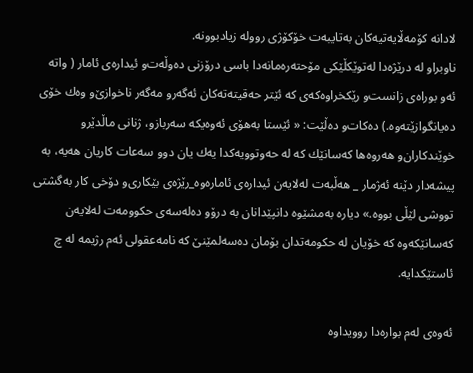لادانه‌ كۆمه‌ڵایه‌تیه‌كان به‌تایبه‌ت خۆكۆژی‌ رووله‌ زیادبوونه‌.
ناوبراو له‌ درێژه‌دا له‌توێكڵێكی‌ مۆحته‌ره‌مانه‌دا باسی‌ درۆزنی‌ ده‌وڵه‌ت‌و ئیداره‌ی‌ ئامار ( واته‌ ئه‌و بوراه‌ی‌ زانست‌و رێكخراوه‌كه‌ی‌ كه‌ ئێتر حه‌قیته‌ته‌كان ئه‌گه‌ر‌و مه‌گه‌ر ناخوازێ‌‌و وه‌ك خۆی‌ ده‌یانگوازێته‌وه‌.) ده‌كات‌و ده‌ڵێت: « ئێستا به‌هۆی‌ ئه‌وه‌یكه‌ سه‌رباز‌و، ژنانی‌ ماڵدێر‌و خوێندكاران‌و هه‌روه‌ها كه‌سانێك كه‌ له‌ حه‌وتوویه‌كدا یه‌ك یان دوو سه‌عات كاریان هه‌یه‌، به‌ پیشه‌دار دێنه‌ ئه‌ژمار _ هه‌ڵبه‌ت له‌لایه‌ن ئیداره‌ی‌ ئاماره‌وه‌_رێژه‌ی‌ بێكاری‌‌و دۆخی‌ كار به‌گشتی‌ تووشی‌ لێڵی‌ بووه‌.» دیاره‌ به‌مشێوه‌ دانپێدانان به‌ درۆ‌و ده‌له‌سه‌ی‌ حكوومه‌ت له‌لایه‌ن كه‌سانێكه‌وه‌ كه‌ خۆیان له‌ حكومه‌تدان بۆمان ده‌سه‌لمێنێ‌ كه‌ نامه‌عقولی‌ ئه‌م رژیمه‌ له‌ چ ئاستێكدایه‌.

ئه‌وه‌ی‌ له‌م بواره‌دا روویداوه‌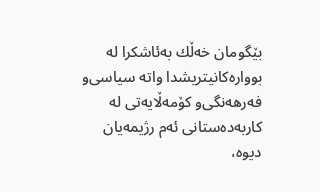بێگومان خه‌ڵك به‌ئاشكرا له‌ بوواره‌كانیتریشدا واته‌ سیاسی‌‌و فه‌رهه‌نگی‌‌و كۆمه‌ڵایه‌تی‌ له‌ كاربه‌ده‌ستانی‌ ئه‌م رژیمه‌یان دیوه‌،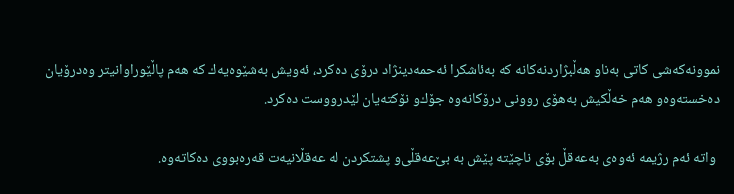نموونه‌كه‌شی‌ كاتی‌ به‌ناو هه‌ڵبژاردنه‌كانه‌ كه‌ به‌ئاشكرا ئه‌حمه‌دینژاد درۆی‌ ده‌كرد، ئه‌ویش به‌شێوه‌یه‌ك كه‌ هه‌م پاڵێوراوانیتر وه‌درۆیان ده‌خسته‌وه‌‌و هه‌م خه‌ڵكیش به‌هۆی‌ روونی‌ درۆكانه‌وه‌ جۆك‌و نۆكته‌یان لێدرووست ده‌كرد.

 واته‌ ئه‌م رژیمه‌ ئه‌وه‌ی‌ به‌عه‌قڵ‌ بۆی‌ ناچێته‌ پێش به‌ بێ‌عه‌قڵی‌‌و پشتكردن له‌ عه‌قڵانیه‌ت قه‌ره‌بووی‌ ده‌كاته‌وه‌.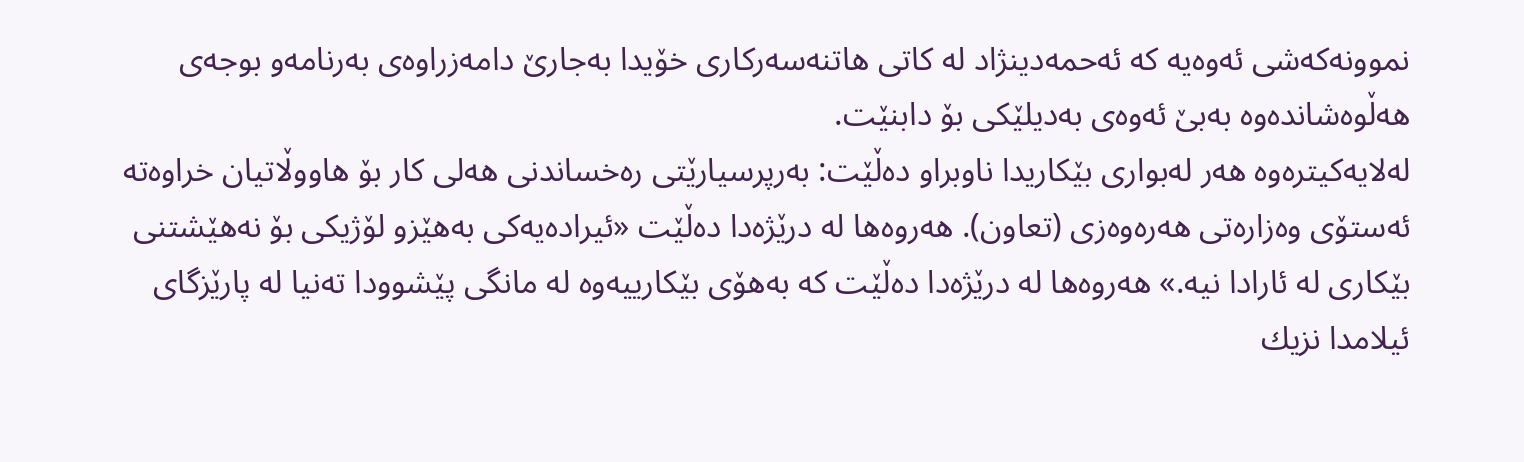نموونه‌كه‌شی‌ ئه‌وه‌یه‌ كه‌ ئه‌حمه‌دینژاد له‌ كاتی‌ هاتنه‌سه‌ركاری‌ خۆیدا به‌جارێ‌ دامه‌زراوه‌ی‌ به‌رنامه‌‌و بوجه‌ی‌ هه‌ڵوه‌شانده‌وه‌ به‌بێ‌ ئه‌وه‌ی به‌دیلێكی‌ بۆ دابنێت.
له‌لایه‌كیتره‌وه‌ هه‌ر له‌بواری‌ بێكاریدا ناوبراو ده‌ڵێت: به‌رپرسیارێتی‌ ره‌خساندنی‌ هه‌لی كار بۆ هاووڵاتیان خراوه‌ته‌ ئه‌ستۆی‌ وه‌زاره‌تی‌ هه‌ره‌وه‌زی‌ (تعاون). هه‌روه‌ها له‌ درێژه‌دا ده‌ڵێت «ئیراده‌یه‌كی‌ به‌هێز‌و لۆژیكی‌ بۆ نه‌هێشتنی‌ بێكاری‌ له‌ ئارادا نیه‌.» هه‌روه‌ها له‌ درێژه‌دا ده‌ڵێت كه‌ به‌هۆی‌ بێكارییه‌وه‌ له‌ مانگی‌ پێشوودا ته‌نیا له‌ پارێزگای‌ ئیلامدا نزیك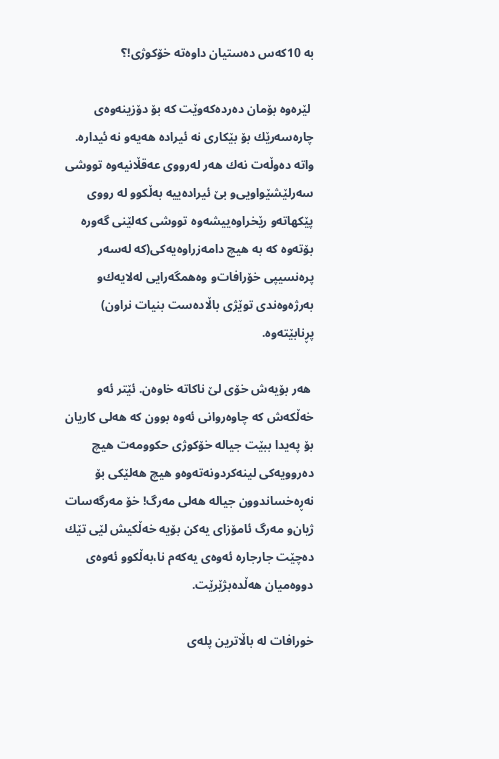به‌ 10كه‌س ده‌ستیان داوه‌ته‌ خۆكوژی‌!؟

 لێره‌وه‌ بۆمان ده‌رده‌كه‌وێت كه‌ بۆ دۆزینه‌وه‌ی‌ چاره‌سه‌رێك بۆ بێكاری‌ نه‌ ئیراده‌ هه‌یه‌‌و نه‌ ئیداره‌. واته‌ ده‌وڵه‌ت نه‌ك هه‌ر له‌رووی‌ عه‌قڵانیه‌وه‌ تووشی‌ سه‌رلێشێواویی‌‌و بێ‌ ئیراده‌ییه‌ به‌ڵكوو له‌ رووی‌ پێكهاته‌و رێخراوه‌ییشه‌وه‌ تووشی‌ كه‌لێنی‌ گه‌وره‌ بۆته‌وه‌ كه‌ به‌ هیچ دامه‌زراوه‌یه‌كی‌(كه‌ له‌سه‌ر پره‌نسیپی‌ خۆرافات‌و وه‌همگه‌رایی‌ له‌لایه‌ك‌و به‌رژه‌وه‌ندی‌ توێژی‌ باڵاده‌ست بنیات نراون) پڕنابێته‌وه‌.

 هه‌ر بۆیه‌ش خۆی‌ لێ ناكاته‌ خاوه‌ن. ئێتر ئه‌و خه‌ڵكه‌ش كه‌ چاوه‌روانی‌ ئه‌وه‌ بوون كه‌ هه‌لی كاریان بۆ په‌یدا ببێت جیاله‌ خۆكوژی‌ حكوومه‌ت هیچ ده‌روویه‌كی‌ لینه‌كردونه‌ته‌وه‌‌و هیچ هه‌لێكی‌ بۆ نه‌ڕه‌خساندوون جیاله‌ هه‌لی مه‌رگ! خۆ مه‌رگه‌سات ژیان‌و مه‌رگ ئامۆزای‌ یه‌كن بۆیه‌ خه‌ڵكیش لێی‌ تێك ده‌چێت جارجاره‌ ئه‌وه‌ی‌ یه‌كه‌م نا،به‌ڵكوو ئه‌وه‌ی‌ دووه‌میان هه‌ڵده‌بژێرێت.

خورافات له‌ باڵاترین پله‌ی‌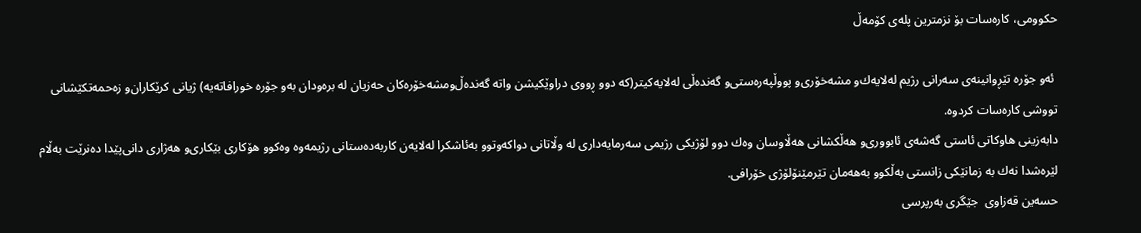حكوومی‌، كاره‌سات بۆ نزمترین پله‌ی‌ كۆمه‌ڵ‌

 ئه‌و جۆره‌ تێڕوانینه‌ی‌ سه‌رانی‌ رژیم له‌لایه‌ك‌و مشه‌خۆری‌‌و پووڵپه‌ره‌ستی‌‌و گه‌نده‌ڵی‌ له‌لایه‌كیتر(كه‌ دوو ڕووی‌ دراوێكیشن واته‌ گه‌نده‌ڵ‌‌ومشه‌خۆره‌كان حه‌زیان له‌ بره‌ودان به‌و جۆره‌ خورافاته‌یه‌) ژیانی‌ كرێكاران‌و زه‌حمه‌تكێشانی‌ تووشی‌ كاره‌سات كردوه‌.
دابه‌زینی‌ هاوكاتی‌ ئاستی‌ گه‌شه‌ی‌ ئابووری‌‌و هه‌ڵكشانی‌ هه‌ڵاوسان وه‌ك دوو لۆژیكی‌ رژیمی‌ سه‌رمایه‌داری‌ له‌ وڵاتانی‌ دواكه‌وتوو به‌ئاشكرا له‌لایه‌ن كاربه‌ده‌ستانی‌ رژیمه‌وه‌ وه‌كوو هۆكاری‌ بێكاری‌‌و هه‌ژاری‌ دانی‌پێدا ده‌نرێت به‌ڵام لێره‌شدا نه‌ك به‌ زمانێكی‌ زانستی‌ به‌ڵكوو به‌هه‌مان تێرمێنۆلۆژی‌ خۆرافی‌.
حسه‌ین قه‌زاوی‌  جێگری‌ به‌رپرسی‌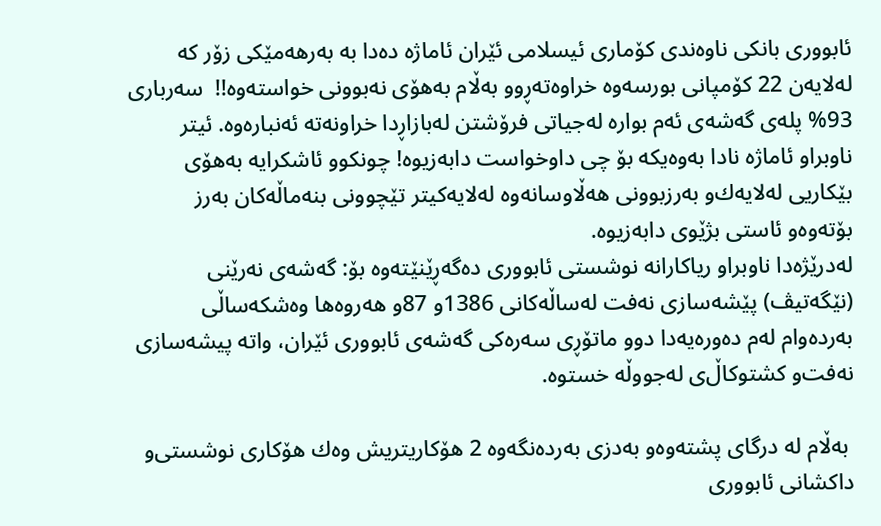ئابووری‌ بانكی‌ ناوه‌ندی‌ كۆماری‌ ئیسلامی‌ ئێران ئاماژه‌ ده‌دا به‌ به‌رهه‌مێكی‌ زۆر كه‌ له‌لایه‌ن 22 كۆمپانی‌ بورسه‌وه‌ خراوه‌ته‌ڕوو به‌ڵام به‌هۆی‌ نه‌بوونی‌ خواسته‌وه‌!!  سه‌رباری‌ 93% پله‌ی‌ گه‌شه‌ی‌ ئه‌م بواره‌ له‌جیاتی‌ فرۆشتن له‌بازاڕدا خراونه‌ته‌ ئه‌نباره‌وه‌. ئیتر ناوبراو ئاماژه‌ نادا به‌وه‌یكه‌ بۆ چی‌ داوخواست دابه‌زیوه‌! چونكوو ئاشكرایه‌ به‌هۆی‌ بێكاریی له‌لایه‌ك‌و به‌رزبوونی‌ هه‌ڵاوسانه‌وه‌ له‌لایه‌كیتر تێچوونی‌ بنه‌ماڵه‌كان به‌رز بۆته‌وه‌‌و ئاستی‌ بژێوی‌ دابه‌زیوه‌.
له‌درێژه‌دا ناوبراو ریاكارانه‌ نوشستی‌ ئابووری‌ ده‌گه‌ڕێنێته‌وه‌ بۆ: گه‌شه‌ی‌ نه‌رێنی‌ (نێگه‌تیڤ) پێشه‌سازی‌ نه‌فت له‌ساڵه‌كانی‌ 1386و 87و هه‌روه‌ها وه‌شكه‌ساڵی‌ به‌رده‌وام له‌م ده‌وره‌یه‌دا دوو ماتۆڕی‌ سه‌ره‌كی‌ گه‌شه‌ی‌ ئابووری‌ ئێران، واته‌ پیشه‌سازی‌ نه‌فت‌و كشتوكاڵ‌ی‌ له‌جووڵه‌ خستوه‌.

 به‌ڵام له‌ درگای‌ پشته‌وه‌‌و به‌دزی‌ به‌رده‌نگه‌وه‌ 2 هۆكاریتریش وه‌ك هۆكاری‌ نوشستی‌‌و داكشانی‌ ئابووری‌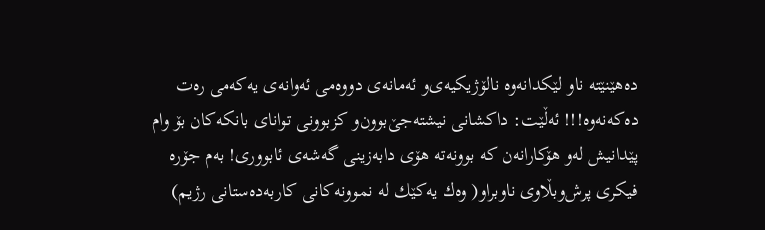ده‌هێنێته‌ ناو لێكدانه‌وه‌ نالۆژیكیه‌ی‌‌و ئه‌مانه‌ی‌ دووه‌می‌ ئه‌وانه‌ی‌ یه‌كه‌می‌ ره‌ت ده‌كه‌نه‌وه‌!!! ئه‌ڵێت: داكشانی‌ نیشته‌جێ‌بوون‌و كزبوونی‌ توانای‌ بانكه‌كان بۆ وام پێدانیش له‌و هۆكارانه‌ن كه‌ بوونه‌ته‌ هۆی‌ دابه‌زینی‌ گه‌شه‌ی‌ ئابووری‌! به‌م جۆره‌ فیكری‌ پرش‌وبڵاوی‌ ناوبراو( وه‌ك یه‌كێك له‌ نموونه‌كانی‌ كاربه‌ده‌ستانی‌ رژیم)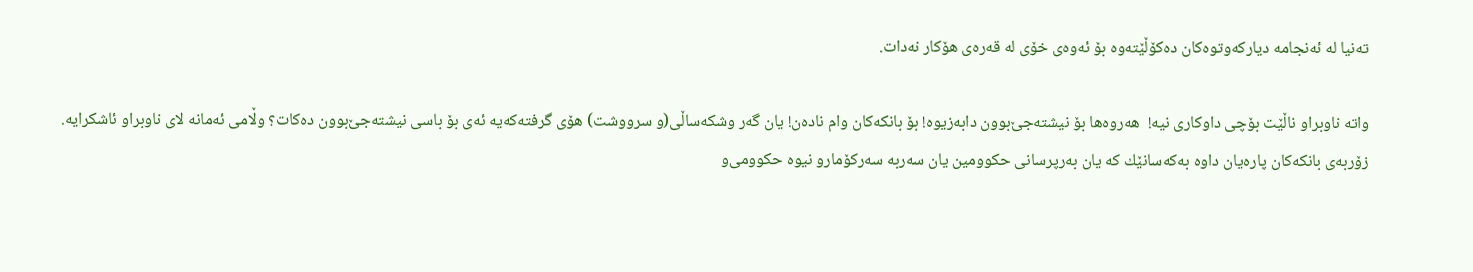ته‌نیا له‌ ئه‌نجامه‌ دیاركه‌وتوه‌كان ده‌كۆڵێته‌وه‌ بۆ ئه‌وه‌ی‌ خۆی‌ له‌ قه‌ره‌ی‌ هۆكار نه‌دات.

واته‌ ناوبراو ناڵێت بۆچی‌ داوكاری‌ نیه‌!  هه‌روه‌ها بۆ نیشته‌جێ‌بوون دابه‌زیوه‌! بۆ بانكه‌كان وام ناده‌ن! یان گه‌ر وشكه‌ساڵی‌(و سرووشت) هۆی‌ گرفته‌كه‌یه‌ ئه‌ی‌ بۆ باسی‌ نیشته‌جێ‌بوون ده‌كات؟ وڵامی‌ ئه‌مانه‌ لای‌ ناوبراو ئاشكرایه‌. زۆربه‌ی‌ بانكه‌كان پاره‌یان داوه‌ به‌كه‌سانێك كه‌ یان به‌رپرسانی حكوومین یان سه‌ربه‌ سه‌ركۆمار‌و نیوه‌ حكوومی‌‌و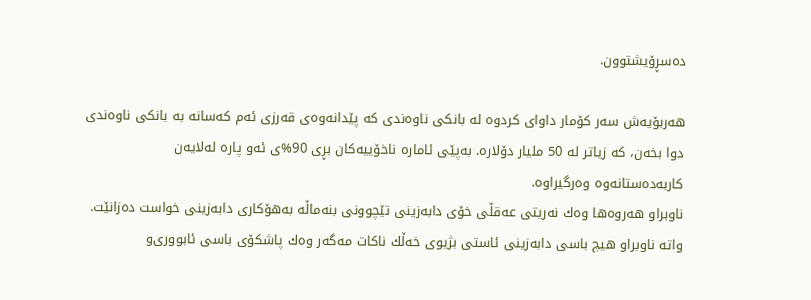ده‌سڕۆیشتوون.

هه‌ربۆیه‌ش سه‌ر كۆمار داوای‌ كردوه‌ له‌ بانكی‌ ناوه‌ندی‌ كه‌ پێدانه‌وه‌ی‌ قه‌رزی‌ ئه‌م كه‌سانه‌ به‌ بانكی‌ ناوه‌ندی‌ دوا بخه‌ن، كه‌ زیاتر له‌ 50 ملیار دۆلاره‌. به‌پێی‌ ئاماره‌ ناخۆییه‌كان بڕی‌ 90%ی‌ ئه‌و پاره‌ له‌لایه‌ن كاربه‌ده‌ستانه‌وه‌ وه‌رگیراوه‌.
ناوبراو هه‌روه‌ها وه‌ك نه‌ریتی‌ عه‌قڵی‌ خۆی‌ دابه‌زینی‌ تێچوونی‌ بنه‌ماڵه‌ به‌هۆكاری‌ دابه‌زینی‌ خواست ده‌زانێت. واته‌ ناوبراو هیچ باسی‌ دابه‌زینی‌ ئاستی‌ بژیوی‌ خه‌ڵك ناكات مه‌گه‌ر وه‌ك پاشكۆی‌ باسی‌ ئابووری‌‌و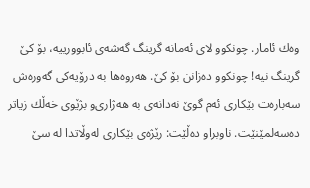وه‌ك ئامار. چونكوو لای‌ ئه‌مانه‌ گرینگ گه‌شه‌ی‌ ئابوورییه‌، بۆ كێ‌ گرینگ نیه‌! چونكوو ده‌زانن بۆ كێ‌. هه‌روه‌ها به‌ درۆیه‌كی‌ گه‌وره‌ش سه‌باره‌ت بێكاری‌ ئه‌م گوێ‌ نه‌دانه‌ی‌ به‌ هه‌ژاری‌‌و بژێوی‌ خه‌ڵك زیاتر ده‌سه‌لمێنێت. ناوبراو ده‌ڵێت: رێژه‌ی‌ بێكاری‌ له‌وڵاتدا له‌ سێ‌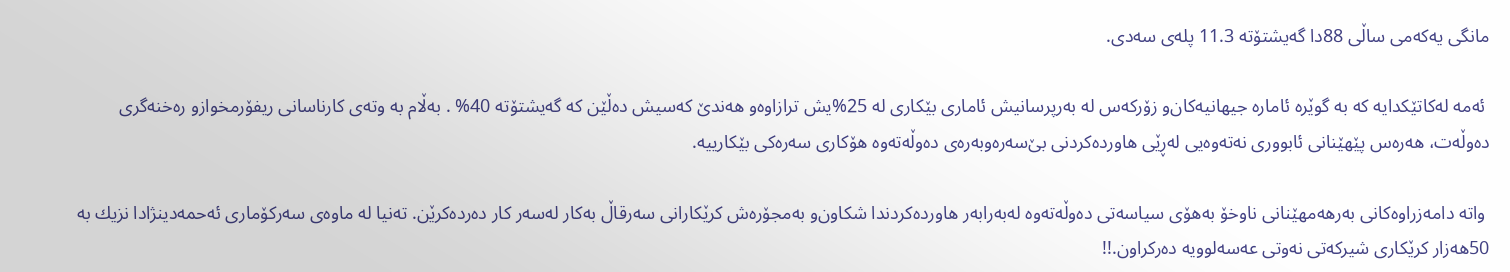مانگی‌ یه‌كه‌می‌ ساڵی‌ 88دا گه‌یشتۆته‌ 11.3 پله‌ی‌ سه‌دی‌.

 ئه‌مه‌ له‌كاتێكدایه‌ كه‌ به‌ گوێره‌ ئاماره‌ جیهانیه‌كان‌و زۆركه‌س له‌ به‌رپرسانیش ئاماری‌ بێكاری‌ له‌ 25%یش ترازاوه‌‌و هه‌ندێ‌ كه‌سیش ده‌ڵێن كه‌ گه‌یشتۆته‌ 40% . به‌ڵام به‌ وته‌ی‌ كارناسانی‌ ریفۆرمخواز‌و ره‌خنه‌گری‌ ده‌وڵه‌ت، هه‌ره‌س پێهێنانی‌ ئابووری‌ نه‌ته‌وه‌یی‌ له‌ڕێی‌ هاورده‌كردنی‌ بێ‌سه‌ره‌وبه‌ره‌ی‌ ده‌وڵه‌ته‌وه‌ هۆكاری‌ سه‌ره‌كی‌ بێكارییه‌.

 واته‌ دامه‌زراوه‌كانی‌ به‌رهه‌مهێنانی‌ ناوخۆ به‌هۆی‌ سیاسه‌تی‌ ده‌وڵه‌ته‌وه‌ له‌به‌رابه‌ر هاورده‌كردندا شكاون‌و به‌مجۆره‌ش كرێكارانی‌ سه‌رقاڵ‌ به‌كار له‌سه‌ر كار ده‌رده‌كرێن. ته‌نیا له‌ ماوه‌ی‌ سه‌ركۆماری‌ ئه‌حمه‌دینژادا نزیك به‌ 50هه‌زار كرێكاری‌ شیركه‌تی‌ نه‌وتی‌ عه‌سه‌لوویه‌ ده‌ركراون.!!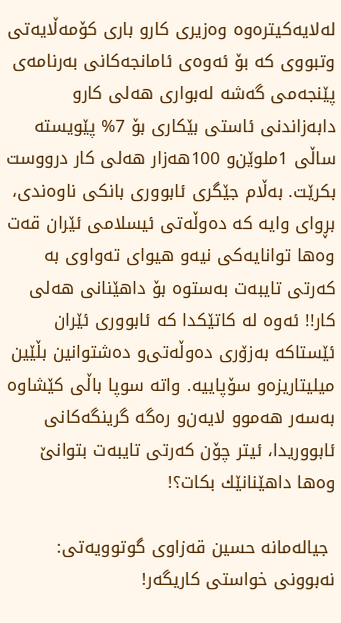له‌لایه‌كیتره‌وه‌ وه‌زیری كارو باری‌ كۆمه‌ڵایه‌تی‌ وتبووی‌ كه‌ بۆ ئه‌وه‌ی‌ ئامانجه‌كانی‌ به‌رنامه‌ی‌ پێنجه‌می‌ گه‌شه‌ له‌بواری‌ هه‌لی كار‌و دابه‌زاندنی‌ ئاستی‌ بێكاری‌ بۆ 7% پێویسته‌ ساڵی‌ 1ملوێن‌و 100هه‌زار هه‌لی كار درووست بكرێت. به‌ڵام جێگری‌ ئابووری‌ بانكی‌ ناوه‌ندی‌، بڕوای‌ وایه‌ كه‌ ده‌وڵه‌تی‌ ئیسلامی‌ ئێران قه‌ت وه‌ها توانایه‌كی‌ نیه‌‌و هیوای‌ ته‌واوی‌ به‌ كه‌رتی‌ تایبه‌ت به‌ستوه‌ بۆ داهێنانی‌ هه‌لی كار!! ئه‌وه‌ له‌ كاتێكدا كه‌ ئابووری‌ ئێران ئێستاكه‌ به‌زۆری‌ ده‌وڵه‌تی‌‌و ده‌شتوانین بڵێین میلیتاریزه‌‌و سۆپاییه‌. واته‌ سوپا باڵی‌ كێشاوه‌ به‌سه‌ر هه‌موو لایه‌ن‌و ره‌گه‌ گرینگه‌كانی‌ ئابووریدا، ئیتر چۆن كه‌رتی‌ تایبه‌ت بتوانێ‌ وه‌ها داهێنانێك بكات؟!

 جیاله‌مانه‌ حسین قه‌زاوی‌ گوتوویه‌تی‌: نه‌بوونی‌ خواستی‌ كاریگه‌ر!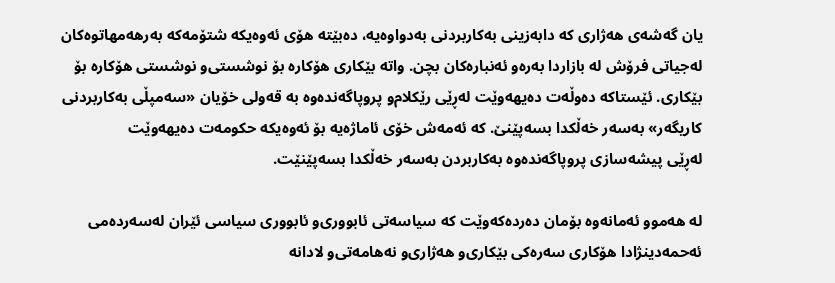یان گه‌شه‌ی‌ هه‌ژاری‌ كه‌ دابه‌زینی‌ به‌كاربردنی‌ به‌دواوه‌یه‌، ده‌بێته‌ هۆی‌ ئه‌وه‌یكه‌ شتۆمه‌كه‌ به‌رهه‌مهاتوه‌كان له‌جیاتی‌ فرۆش له‌ بازاردا به‌ره‌و ئه‌نباره‌كان بچن. واته‌ بێكاری‌ هۆكاره‌ بۆ نوشستی‌‌و نوشستی‌ هۆكاره‌ بۆ بێكاری‌. ئێستاكه‌ ده‌وڵه‌ت ده‌یهه‌وێت له‌ڕێی‌ رێكلام‌و پروپاگه‌نده‌وه‌ به‌ قه‌ولی خۆیان «سه‌مپڵی‌ به‌كاربردنی‌ كاریگه‌ر» به‌سه‌ر خه‌ڵكدا بسه‌پێنێ‌. كه‌ ئه‌مه‌ش خۆی‌ ئاماژه‌یه‌ بۆ ئه‌وه‌یكه‌ حكومه‌ت ده‌یهه‌وێت
له‌ڕێی‌ پیشه‌سازی‌ پروپاگه‌نده‌وه‌ به‌كاربردن به‌سه‌ر خه‌ڵكدا بسه‌پێنێت.

له‌ هه‌موو ئه‌مانه‌وه‌ بۆمان ده‌رده‌كه‌وێت كه‌ سیاسه‌تی‌ ئابووری‌‌و ئابووری‌ سیاسی‌ ئێران له‌سه‌رده‌می‌ ئه‌حمه‌دینژادا هۆكاری‌ سه‌ره‌كی‌ بێكاری‌‌و هه‌ژاری‌‌و نه‌هامه‌تی‌‌و لادانه‌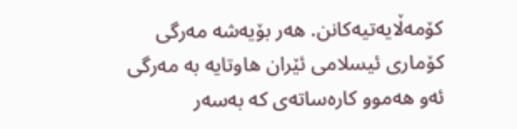كۆمه‌ڵایه‌تیه‌كانن. هه‌ر بۆیه‌شه‌ مه‌رگی‌ كۆماری‌ ئیسلامی‌ ئێران هاوتایه‌ به‌ مه‌رگی‌ ئه‌و هه‌موو كاره‌ساته‌ی‌ كه‌ به‌سه‌ر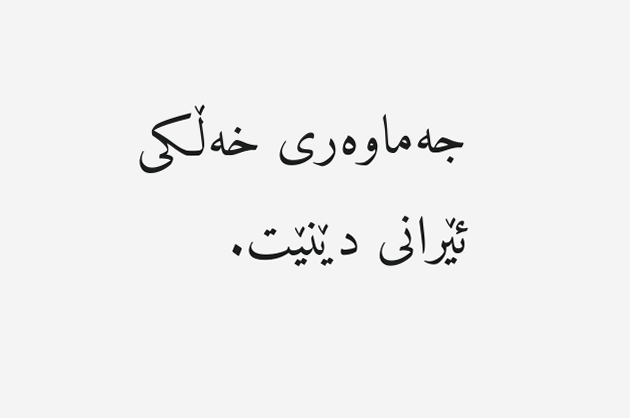جه‌ماوه‌ری‌ خه‌ڵكی‌ ئێرانی‌ دێنێت.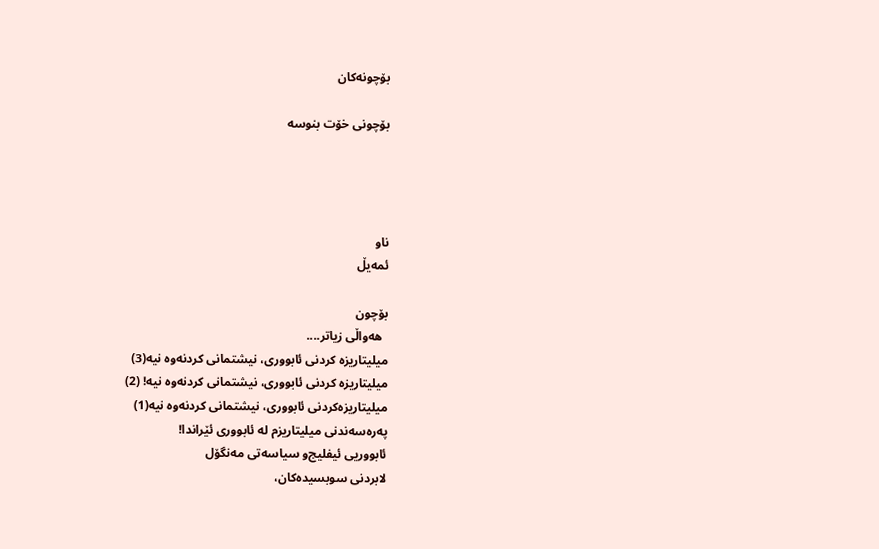بۆچونه‌کان

بۆچونی خۆت بنوسه‌




ناو
ئمه‌یڵ

بۆچون
  هه‌واڵی زیاتر....
میلیتاریزه‌ كردنی ئابووری، نیشتمانی كردنه‌وه‌ نیه‌(3)
میلیتاریزه‌ كردنی ئابووری، نیشتمانی كردنه‌وه‌ نیه‌! (2)
میلیتاریزه‌كردنی‌ ئابووری‌، نیشتمانی‌ كردنه‌وه‌ نیه‌(1)
په‌ره‌سه‌ندنی‌ میلیتاریزم له‌ ئابووری‌ ئێراندا!
ئابووریی‌ ئیفلیج‌و سیاسه‌تی‌ مه‌نگۆل
لابردنی‌ سوبسیده‌كان،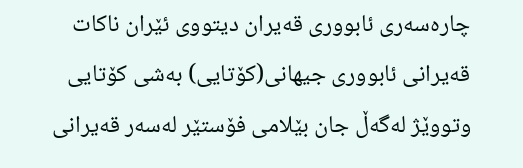چاره‌سه‌ری‌ ئابووری‌ قه‌یران دیتووی‌ ئێران ناكات
قه‌یرانی‌ ئابووری‌ جیهانی‌(كۆتایی) به‌شی‌ كۆتایی وتووێژ له‌گه‌ڵ‌ جان بێلامی‌ فۆستێر له‌سه‌ر قه‌یرانی‌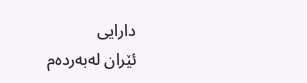دارایی‌
ئێران له‌به‌رده‌م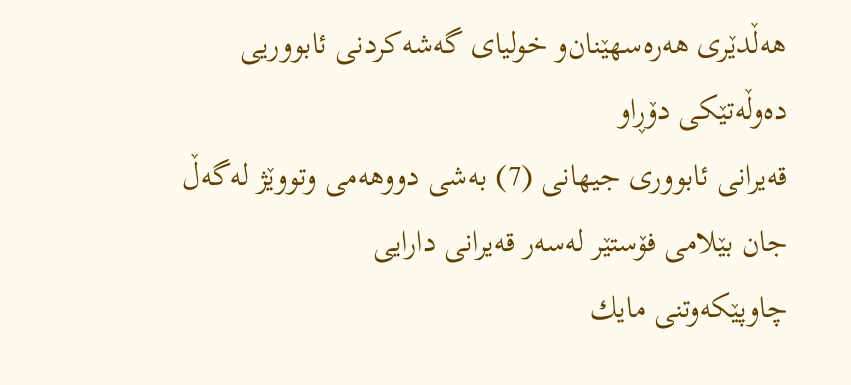هه‌ڵدێری‌ هه‌ره‌سهێنان‌و خولیای‌ گه‌شه‌كردنی‌ ئابووریی‌ ده‌وڵه‌تێكی‌ دۆڕاو
قه‌یرانی‌ ئابووری‌ جیهانی‌ (7) به‌شی‌ دووهه‌می‌ وتووێژ له‌گه‌ڵ‌ جان بێلامی‌ فۆستێر له‌سه‌ر قه‌یرانی‌ دارایی‌
چاوپێكه‌وتنی‌ مایك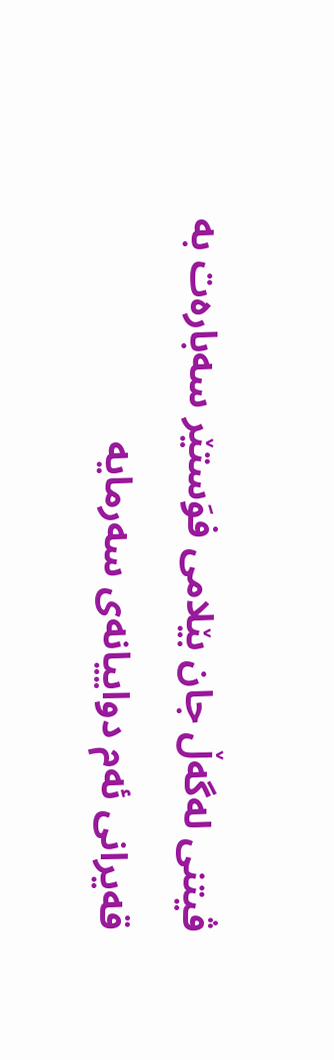ڤیتنی‌ له‌گه‌ڵ‌ جان بێلامی‌ فوَستێر سه‌باره‌ت به‌ قه‌یرانی‌ ئه‌م دواییانه‌ی‌ سه‌رمایه‌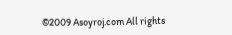©2009 Asoyroj.com All rights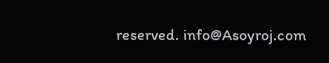reserved. info@Asoyroj.com